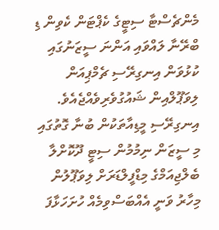މެންޗެސްޓާ ސިޓީގެ ކެޕްޓަން ކެވިން ޑި ބްރޭނާ ލައްވައި އަންނަ ސީޒަނުގައި ކުޅުވަން އިނގިރޭސި ޗެމްޕިއަން ލިވަޕޫލްއިން ޝައުގުވެރިވެއްޖެއެވެ.
އިނގިރޭސި މީޑިއާތަކުން ބުނާ ގޮތުގައި މި ސީޒަން ނިމުމުން ސިޓީ ދޫކޮށްލާ ބެލްޖިއަމްގެ މިޑްފީލްޑަރަށް ލިވަޕޫލުން މިހާރު ވަނީ އެއްބަސްވިމެއް ހުށަހަޅާފަ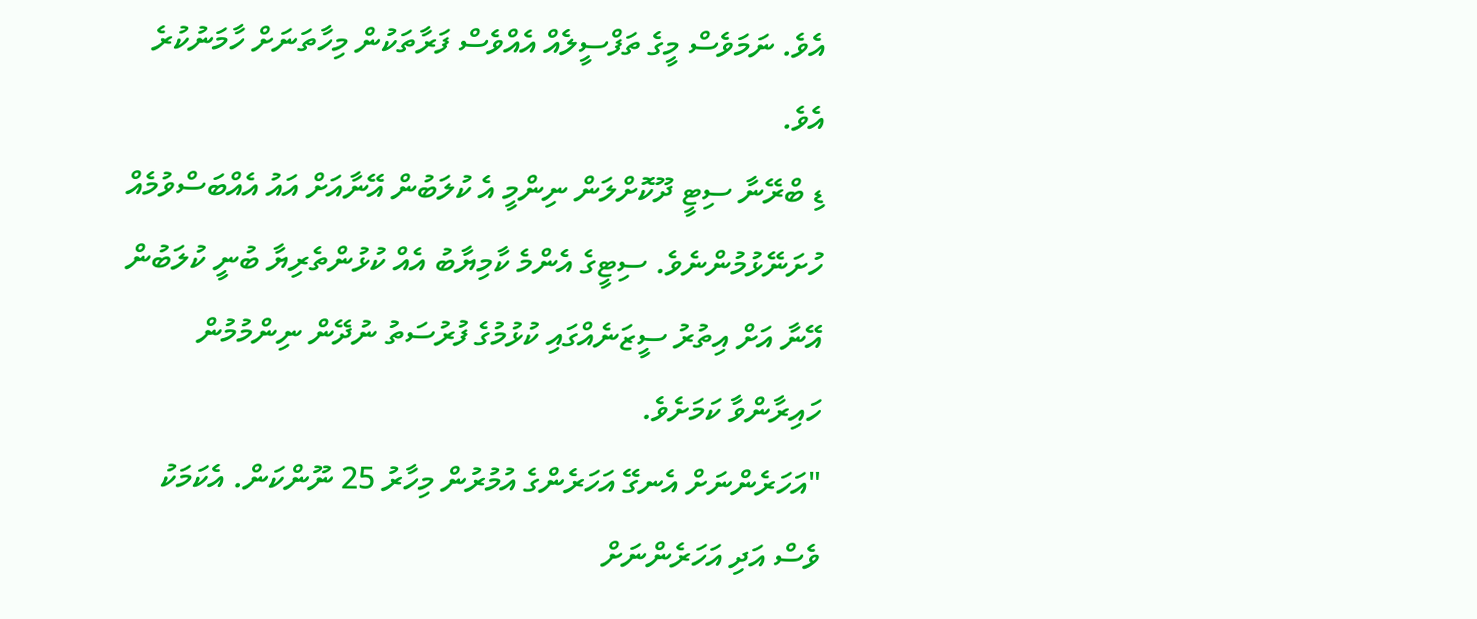އެވެ. ނަމަވެސް މީގެ ތަފްސީލެއް އެއްވެސް ފަރާތަކުން މިހާތަނަށް ހާމަނުކުރެ އެވެ.
ޑި ބްރޭނާ ސިޓީ ދޫކޮށްލަން ނިންމީ އެ ކުލަބުން އޭނާއަށް އައު އެއްބަސްވުމެއް ހުށަނޭޅުމުންނެވެ. ސިޓީގެ އެންމެ ކާމިޔާބު އެއް ކުޅުންތެރިޔާ ބުނީ ކުލަބުން އޭނާ އަށް އިތުރު ސީޒަނެއްގައި ކުޅުމުގެ ފުރުސަތު ނުދޭން ނިންމުމުން ހައިރާންވާ ކަމަށެވެ.
"އަހަރެންނަށް އެނގޭ އަހަރެންގެ އުމުރުން މިހާރު 25 ނޫންކަން. އެކަމަކު ވެސް އަދި އަހަރެންނަށް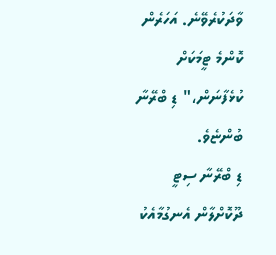ވާދަކުރެވޭނެ. އަހަރެން ކޮންމެ ޓީމަކަށް ކުޅެފާނަން،" ޑި ބްރޭނާ ބުންޏެވެ.
ޑި ބްރޭނާ ސިޓީ ދޫކޮށްލާން އެނގުމާއެކު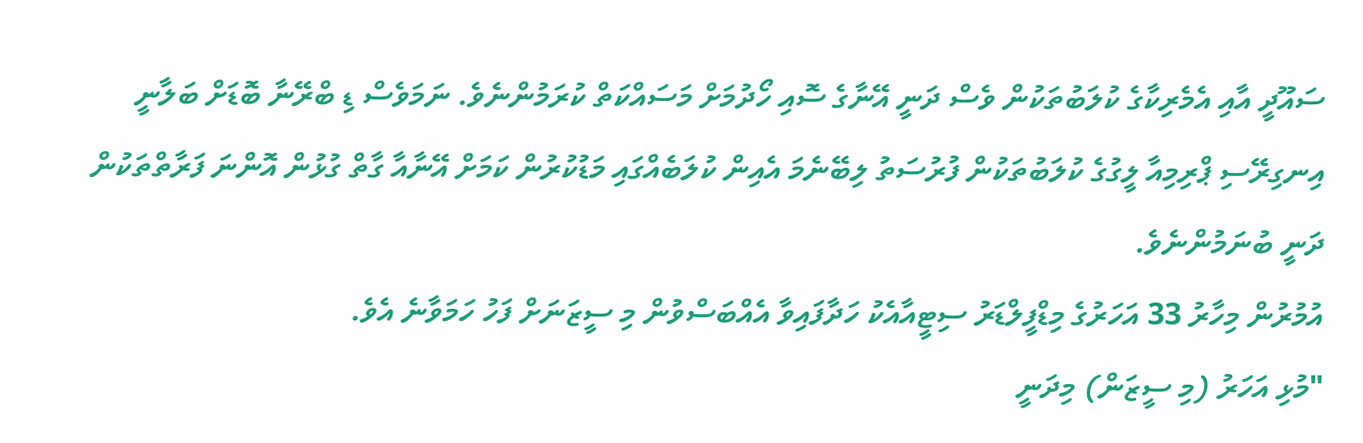ސައޫދީ އާއި އެމެރިކާގެ ކުލަބުތަކުން ވެސް ދަނީ އޭނާގެ ސޮއި ހޯދުމަށް މަސައްކަތް ކުރަމުންނެވެ. ނަމަވެސް ޑި ބްރޭނާ ބޮޑަށް ބަލާނީ އިނގިރޭސި ޕްރިމިއާ ލީގުގެ ކުލަބުތަކުން ފުރުސަތު ލިބޭނެމަ އެއިން ކުލަބެއްގައި މަޑުކުރުން ކަމަށް އޭނާއާ ގާތް ގުޅުން އޮންނަ ފަރާތްތަކުން ދަނީ ބުނަމުންނެވެ.
އުމުރުން މިހާރު 33 އަހަރުގެ މިޑްފީލްޑަރު ސިޓީއާއެކު ހަދާފައިވާ އެއްބަސްވުން މި ސީޒަނަށް ފަހު ހަމަވާނެ އެވެ.
"މުޅި އަހަރު (މި ސީޒަން) މިދަނީ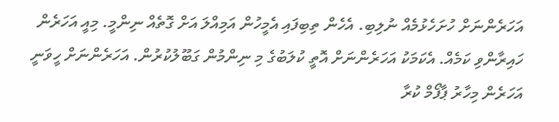އަހަރެންނަށް ހުށަހެޅުމެއް ނުލިބި. އެހެން ތިބިފައި އެމީހުން އަމިއްލަ އަށް ގޮތެއް ނިންމީ. މިއީ އަހަރެން ހައިރާންވި ކަމެއް. އެކަމަކު އަހަރެންނަށް އޮތީ ކުލަބުގެ މި ނިންމުން ގަބޫލުކުރުން. އަހަރެންނަށް ހީވަނީ އަހަރެން މިހާރު ޕާފޯމް ކުރާ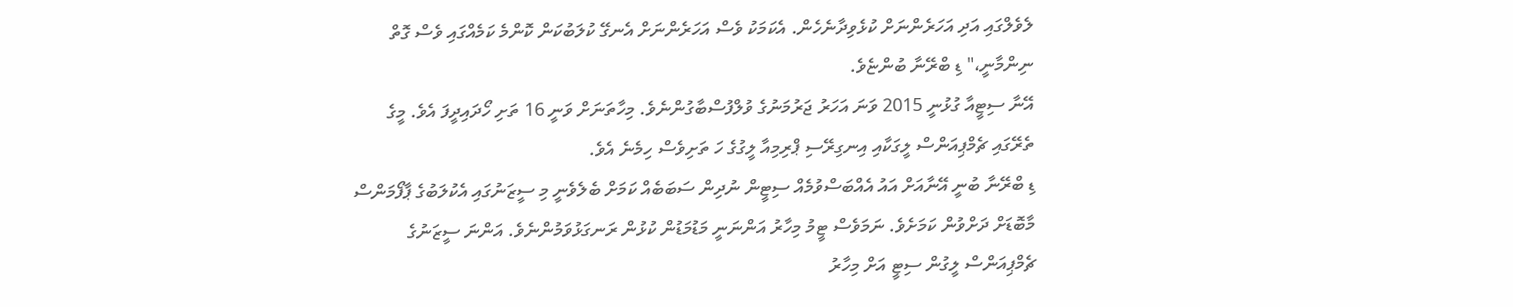ލެވެލްގައި އަދި އަހަރެންނަށް ކުޅެވިދާނެހެން. އެކަމަކު ވެސް އަހަރެންނަށް އެނގޭ ކުލަބުކަން ކޮންމެ ކަމެއްގައި ވެސް ގޮތް ނިންމާނީ،" ޑި ބްރޭނާ ބުންޏެވެ.
އޭނާ ސިޓީއާ ގުޅުނީ 2015 ވަނަ އަހަރު ޖަރުމަނުގެ ވުލްފުސްބާގުންނެވެ. މިހާތަނަށް ވަނީ 16 ތަށި ހޯދައިދީފަ އެވެ. މީގެ ތެރޭގައި ޗެމްޕިއަންސް ލީގަކާއި އިނގިރޭސި ޕްރިމިއާ ލީގުގެ ހަ ތަށިވެސް ހިމެނެ އެވެ.
ޑި ބްރޭނާ ބުނީ އޭނާއަށް އައު އެއްބަސްވުމެއް ސިޓީން ނުދިން ސަބަބެއް ކަމަށް ބެލެވެނީ މި ސީޒަނުގައި އެކުލަބުގެ ޕާފޯމަންސް މާބޮޑަށް ދަށްވުން ކަމަށެވެ. ނަމަވެސް ޓީމު މިހާރު އަންނަނީ މަޑުމަޑުން ކުޅުން ރަނގަޅުވަމުންނެވެ. އަންނަ ސީޒަނުގެ ޗެމްޕިއަންސް ލީގުން ސިޓީ އަށް މިހާރު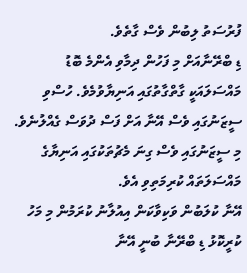ފުރުސަތު ލިބުން ވެސް ގާތެވެ.
ޑި ބްރޭނާއަށް މި ފަހުން ދިމާވި އެންމެ ބޮޑު މައްސަލައަކީ ގާތްގާތުގައި އަނިޔާވުމެވެ. ހުސްވި ސީޒަނުގައި ވެސް އޭނާ އަށް ފަސް ދުވަސް ގެއްލުނެވެ. މި ސީޒަނުގައި ވެސް ގިނަ މެޗުތަކުގައި އަނިޔާގެ މައްސަލަތައް ކުރިމަތިވި އެވެ.
އޭނާ ކުލަބުން ވަކިވާކަން އިއުލާނު ކުރަމުން މި މަހު ކުރީކޮޅު ޑި ބްރޭނާ ބުނީ އޭނާ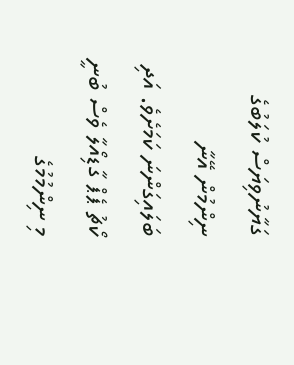ގަޔާނުވިޔަސް ކުލަބުގެ ނިންމުން އޭނާ ބަލައިގަންނަ ކަމަށެވެ. އަދި ކޯޗު ޕެޕް ގާޑިއޯލާ ވެސް ބުނީ މި ނިންމުމުގެ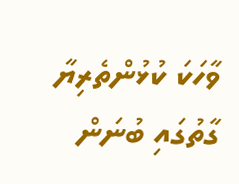ވާހަކަ ކުޅުންތެރިޔާ ގާތުގައި ބުނަން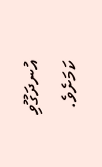އުނދަގޫވި ކަމަށެވެ.